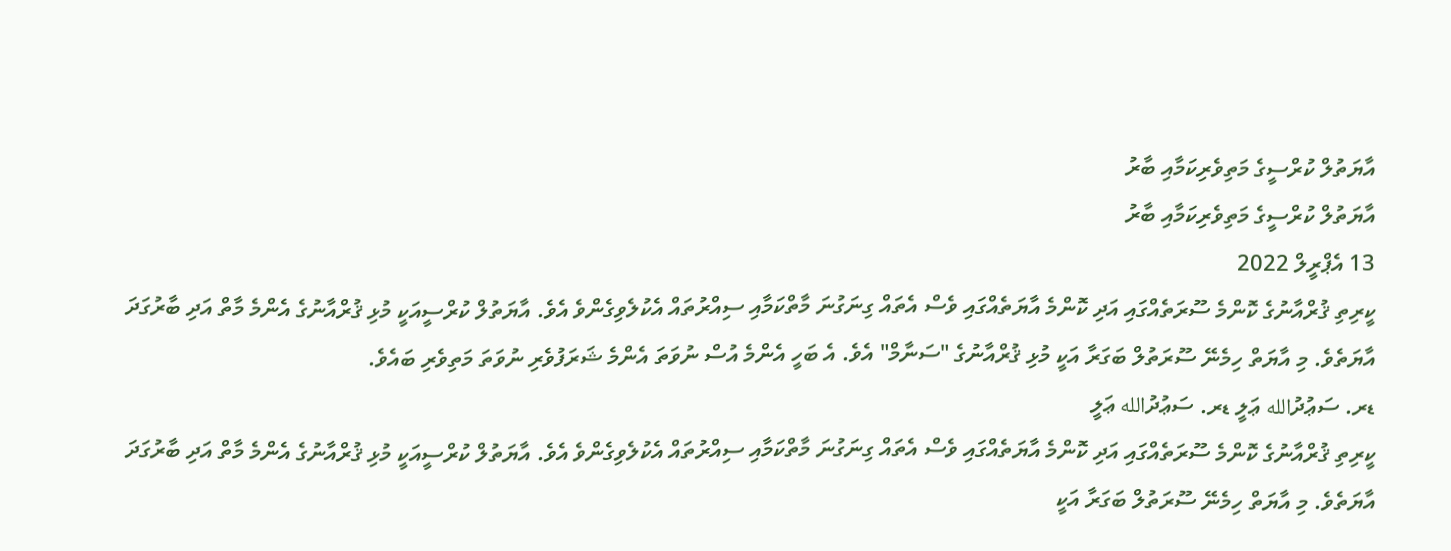އާޔަތުލް ކުރްސީގެ މަތިވެރިކަމާއި ބާރު
އާޔަތުލް ކުރްސީގެ މަތިވެރިކަމާއި ބާރު
13 އެޕްރީލް 2022
ކީރިތި ޤުރްއާނުގެ ކޮންމެ ސޫރަތެއްގައި އަދި ކޮންމެ އާޔަތެއްގައި ވެސް އެތައް ގިނަގުނަ މާތްކަމާއި ސިއްރުތައް އެކުލެވިގެންވެ އެވެ. އާޔަތުލް ކުރްސީއަކީ މުޅި ޤުރްއާނުގެ އެންމެ މާތް އަދި ބާރުގަދަ އާޔަތެވެ. މި އާޔަތް ހިމެނޭ ސޫރަތުލް ބަގަރާ އަކީ މުޅި ޤުރްއާނުގެ "ސަނާމް" އެވެ. އެ ބަހީ އެންމެ އުސް ނުވަތަ އެންމެ ޝަރަފުވެރި ނުވަތަ މަތިވެރި ބައެވެ.
ޑރ. ސަޢުދުالله ޢަލީ ޑރ. ސަޢުދުالله ޢަލީ
ކީރިތި ޤުރްއާނުގެ ކޮންމެ ސޫރަތެއްގައި އަދި ކޮންމެ އާޔަތެއްގައި ވެސް އެތައް ގިނަގުނަ މާތްކަމާއި ސިއްރުތައް އެކުލެވިގެންވެ އެވެ. އާޔަތުލް ކުރްސީއަކީ މުޅި ޤުރްއާނުގެ އެންމެ މާތް އަދި ބާރުގަދަ އާޔަތެވެ. މި އާޔަތް ހިމެނޭ ސޫރަތުލް ބަގަރާ އަކީ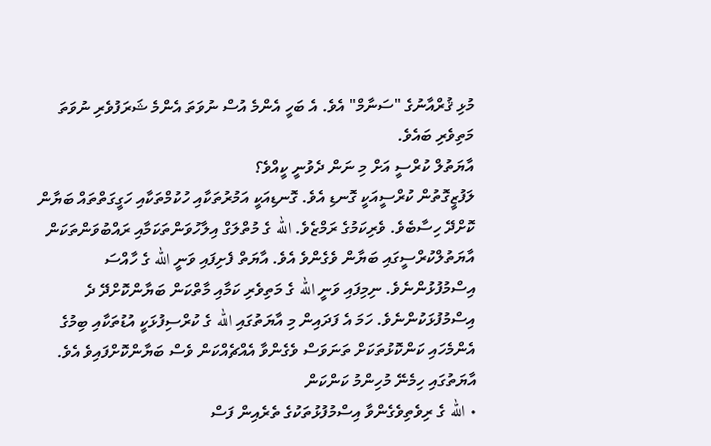މުޅި ޤުރްއާނުގެ "ސަނާމް" އެވެ. އެ ބަހީ އެންމެ އުސް ނުވަތަ އެންމެ ޝަރަފުވެރި ނުވަތަ މަތިވެރި ބައެވެ.
އާޔަތުލް ކުރްސީ އަށް މި ނަން ދެވުނީ ކީއްވެ؟
ލަފުޒީގޮތުން ކުރްސީއަކީ ގޮނޑި އެވެ. ގޮނޑިއަކީ އަމުރުތަކާއި ހުކުމްތަކާއި ހަގީގަތްތައް ބަޔާން ކޮށްދޭ ހިސާބެވެ. ވެރިކަމުގެ ރަމްޒެވެ. الله ގެ މުތްލަގް އިލާހުވަންތަކަމާއި ރައްބުވަންތަކަން އާޔަތުލްކުރްސީގައި ބަޔާން ވެގެންވެ އެވެ. އާޔަތް ފެށިފައި ވަނީ الله ގެ ހާއްސަ އިސްމުފުޅުންނެވެ. ނިމިފައި ވަނީ الله ގެ މަތިވެރި ކަމާއި މާތްކަން ބަޔާންކޮށްދޭ ދެ އިސްމުފުޅަކުންނެވެ. ހަމަ އެ ފަދައިން މި އާޔަތުގައި الله ގެ ކުރްސިފުޅަކީ އުޑުތަކާއި ބިމުގެ އެންމެހައި ކަންކޮޅުތަކަށް ތަނަވަސް ވެގެންވާ އެއްޗެއްކަން ވެސް ބަޔާންކޮށްފައިވެ އެވެ.
އާޔަތުގައި ހިމެނޭ މުހިންމު ކަންކަން
• الله ގެ ރިވެތިވެގެންވާ އިސްމުފުޅުތަކުގެ ތެރެއިން ފަސް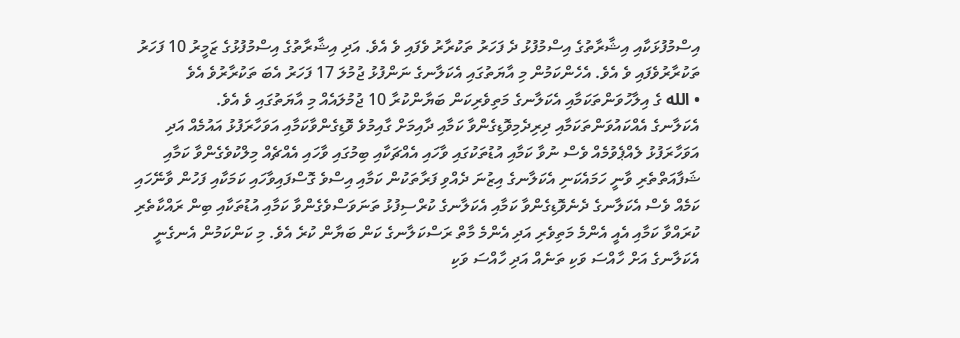އިސްމުފުޅަކާއި އިޝާރާތުގެ އިސްމުފުޅު ދެ ފަހަރު ތަކުރާރު ވެފައި ވެ އެވެ. އަދި އިޝާރާތުގެ އިސްމުފުޅުގެ ޒަމީރު 10 ފަހަރު ތަކުރާރުވެފައި ވެ އެވެ. އެހެންކަމުން މި އާޔަތުގައި އެކަލާނގެ ނަންފުޅު ޖުމުލަ 17 ފަހަރު އެބަ ތަކުރާރުވެ އެވެ
• الله ގެ އިލާހުވަންތަކަމާއި އެކަލާނގެ މަތިވެރިކަން ބަޔާންކުރާ 10 ޖުމުލައެއް މި އާޔަތުގައި ވެ އެވެ.
އެކަލާނގެ އެއްކައުވަންތަކަމާއި ދިރިދެމިވޮޑިގެންވާ ކަމާއި ދާއިމަށް ގާއިމުވެ ވޮޑިގެންވާކަމާއި އަވަހާރަފުޅު އައުމެއް އަދި އަވަހާރަފުޅު ލެއްޕެވުމެއް ވެސް ނުވާ ކަމާއި އުޑުތަކުގައި ވާހައި އެއްޗަކާއި ބިމުގައި ވާހައި އެއްޗެއް މިލްކުވެގެންވާ ކަމާއި ޝަފާއަތްތެރި ވާނީ ހަމައެކަނި އެކަލާނގެ އިޒުނަ ދެއްވި ފަރާތަކުން ކަމާއި އިސްވެ ގޮސްފައިވާހައި ކަމަކާއި ފަހުން ވާނޭހައި ކަމެއް ވެސް އެކަލާނގެ ދެނެވޮޑިގެންވާ ކަމާއި އެކަލާނގެ ކުރްސިފުޅު ތަނަވަސްވެގެންވާ ކަމާއި އުޑުތަކާއި ބިން ރައްކާތެރި ކުރައްވާ ކަމާއި އެއީ އެންމެ މަތިވެރި އަދި އެންމެ މާތް ރަސްކަލާނގެ ކަން ބަޔާން ކުރެ އެވެ. މި ކަންކަމުން އެނގެނީ އެކަލާނގެ އަށް ހާއްސަ ވަކި ތަނެއް އަދި ހާއްސަ ވަކި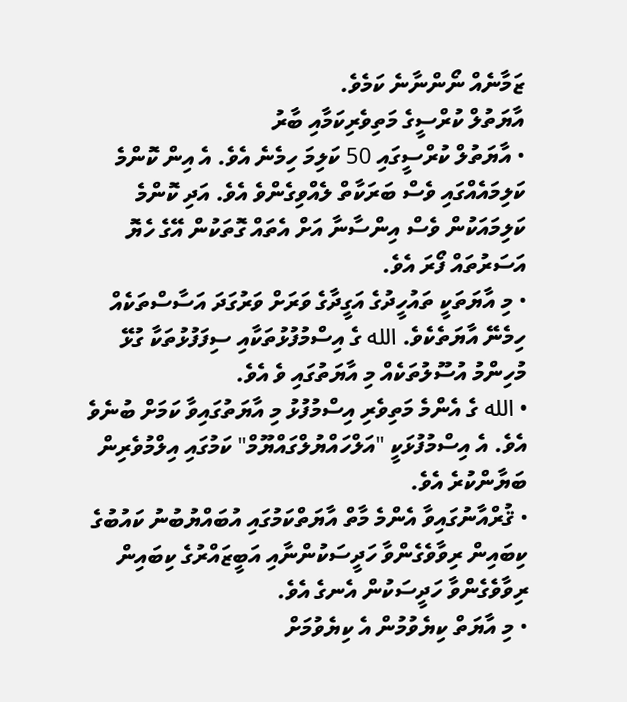ޒަމާނެއް ނޯންނާނެ ކަމެވެ.
އާޔަތުލް ކުރްސީގެ މަތިވެރިކަމާއި ބާރު
• އާޔަތުލް ކުރްސީގައި 50 ކަލިމަ ހިމެނެ އެވެ. އެ އިން ކޮންމެ ކަލިމައެއްގައި ވެސް ބަރަކާތް ލެއްވިގެންވެ އެވެ. އަދި ކޮންމެ ކަލިމައަކުން ވެސް އިންސާނާ އަށް އެތައް ގޮތަކުން އޭގެ ހެޔޮ އަސަރުތައް ފޯރަ އެވެ.
• މި އާޔަތަކީ ތައުހީދުގެ އަގީދާގެ ވަރަށް ވަރުގަދަ އަސާސްތަކެއް ހިމެނޭ އާޔަތެކެވެ. الله ގެ އިސްމުފުޅުތަކާއި ސިފަފުޅުތަކާ ގުޅޭ މުހިންމު އުސޫލުތަކެއް މި އާޔަތުގައި ވެ އެވެ.
• الله ގެ އެންމެ މަތިވެރި އިސްމުފުޅު މި އާޔަތުގައިވާ ކަމަށް ބުނެވެ އެވެ. އެ އިސްމުފުޅަކީ "އަލްހައްޔުލްގައްޔޫމް" ކަމުގައި އިލްމުވެރިން ބަޔާންކުރެ އެވެ.
• ޤުރްއާނުގައިވާ އެންމެ މާތް އާޔަތްކަމުގައި އުބައްޔުބުނު ކައުބުގެ ކިބައިން ރިވާވެގެންވާ ހަދީސަކުންނާއި އަބީޒައްރުގެ ކިބައިން ރިވާވެގެންވާ ހަދީސަކުން އެނގެ އެވެ.
• މި އާޔަތް ކިޔެވުމުން އެ ކިޔެވުމަށް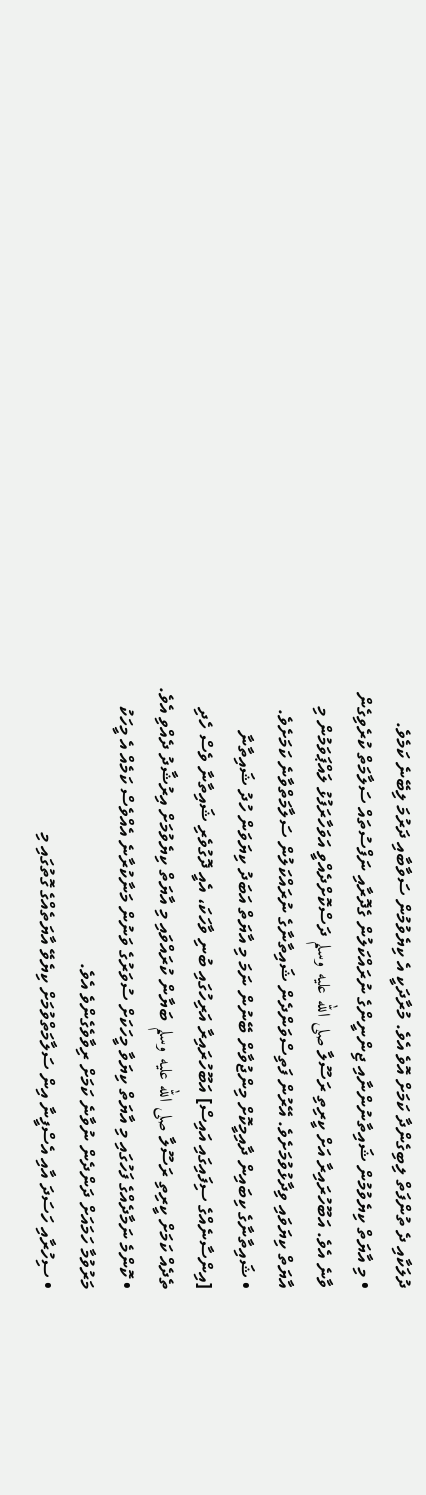ދުލަކާއި ދެ ތުންފަތް ލިބިގެންދާ ކަމަށް އޮވެ އެވެ. މުރާދަކީ އެ ކިޔެވުމުން ސަވާބާއި ދަރުމަ ލިބޭނެ ކަމެވެ.
• މި އާޔަތް ކިޔެވުމުން ޝައިތާނުންނާއި ޖިންނީންގެ ނުރައްކަލުން ގެދޮރާއި ނަފްސުތައް ސަލާމަތް ކުރެވިގެން ވާނެ އެވެ. އަބޫހުރައިރާ އަށް ކީރިތި ރަސޫލާ صلى الله عليه وسلم ދަސްކޮށްދެއްވީ އަވަހާރަފުޅު ލައްޕަވަމުން މި އާޔަތް ކިޔަވައި ވިދާޅުވުމަށެވެ. އޭރުން ފަތިސްވަންދެން ޝައިތާނާގެ ނުރައްކަލުން ސަލާމަތްވާނެ ކަމަށެވެ.
• ޝައިތާނާގެ ކިބައިން ދާއިމީކޮށް މިންޖުވާން ބޭނުން ނަމަ މި އާޔަތް އަބަދު ކިޔަވަން ހުދު ޝައިތާނާ [އިންސާނެއްގެ ސިފައިގައި އައިސް] އަބޫހުރައިރާ އަރިހުގައި ބުނި ވާހަކަ، އެއީ ދޮގުވެރި ޝައިތާނާ ވެސް ހެދި ތެދެއް ކަމަށް ކީރިތި ރަސޫލާ صلى الله عليه وسلم ބަޔާން ކުރައްވައި މި އާޔަތް ކިޔެވުމަށް އިރުޝާދު ދެއްވި އެވެ.
• ކޮންމެ ނަމާދެއްގެ ފަހުގައި މި އާޔަތް ކިޔަވާ މީހަކަށް ސުވަރުގެ ވަނުން މަނާކުރާނެ އެއްވެސް ކަމެއް އެ މީހަކު މަރުވުމާ ހަމައަށް ދަންދެން ނުވާނެ ކަމަށް ރިވާވެގެންވެ އެވެ.
• ސިހުރާއި ހަސަދަ އާއި އެސްފީނާ އިން ސަލާމަތްވުމަށް ކިޔެވޭ އާޔަތެއްގެ ގޮތުގައި މި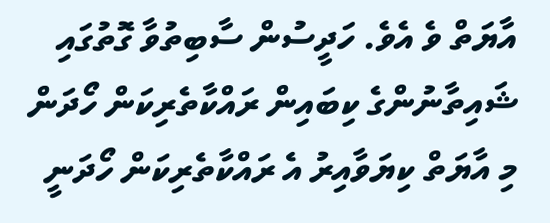އާޔަތް ވެ އެވެ. ހަދީސުން ސާބިތުވާ ގޮތުގައި ޝައިތާނުންގެ ކިބައިން ރައްކާތެރިކަން ހޯދަން މި އާޔަތް ކިޔަވާއިރު އެ ރައްކާތެރިކަން ހޯދަނީ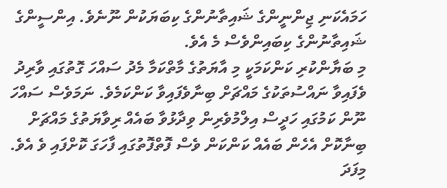ހަމައެކަނި ޖިންނީންގެ ޝައިތާނުންގެ ކިބަޔަކުން ނޫނެވެ. އިންސީންގެ ޝައިތާނުންގެ ކިބައިންވެސް މެ އެވެ.
މި ބަޔާންކުރި ކަންކަމަކީ މި އާޔަތުގެ މާތްކަމާ މެދު ސައްހަ ގޮތުގައި ވާރިދު ވެފައިވާ ނައްސުތަކުގެ މައްޗަށް ބިނާވެފައިވާ ކަންކަމެވެ. ނަމަވެސް ސައްހަ ނޫން ކަމުގައި ހަދީސް އިލްމުވެރިން ވިދާޅުވާ ބައެއް ރިވާޔަތުގެ މައްޗަށް ބިނާކޮށް އެހެން ބައެއް ކަންކަން ވެސް ފޮތްފޮތުގައި ފާހަގަ ކޮށްފައި ވެ އެވެ. މިފަދަ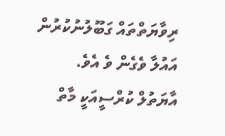ރިވާޔަތްތައް ގަބޫލުނުކުރުން އައުލާ ވެގެން ވެ އެވެ.
އާޔަތުލް ކުރްސީއަކީ މާތް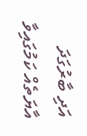އަދި ބާރުގަދަ އާޔަތެއް ކަމުގައިވާ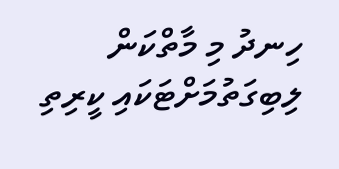ހިނދު މި މާތްކަން ލިބިގަތުމަށްޓަކައި ކީރިތި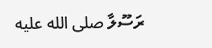ރަސޫލާ صلى الله عليه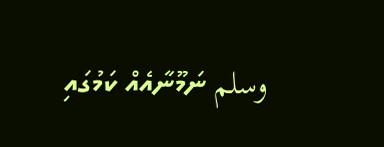وسلم ނަމޫނާއެއް ކަމުގައި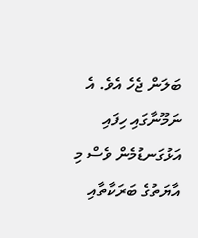ބަލަން ޖެހެ އެވެ. އެ ނަމޫނާގައި ހިފައި އަޅުގަނޑުމެން ވެސް މި އާޔަތުގެ ބަރަކާތާއި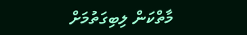މާތްކަން ލިބިގަތުމަށް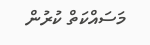މަސައްކަތް ކުރުން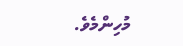މުހިންމެވެ.